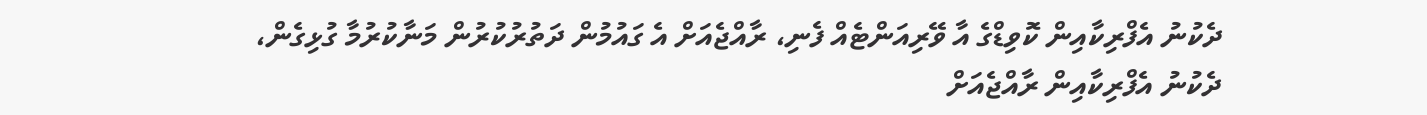ދެކުނު އެފްރިކާއިން ކޮވިޑްގެ އާ ވޭރިއަންޓެއް ފެނި، ރާއްޖެއަށް އެ ގައުމުން ދަތުރުކުރުން މަނާކުރުމާ ގުޅިގެން، ދެކުނު އެފްރިކާއިން ރާއްޖެއަށް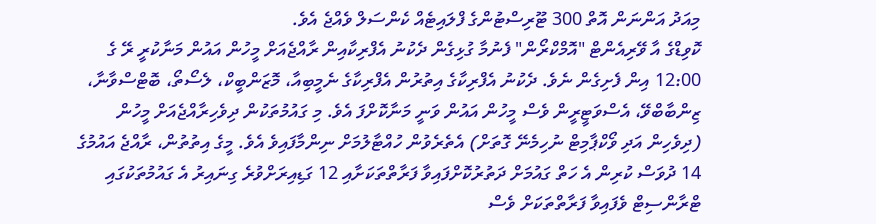މިއަދު އަންނަން އޮތް 300 ޓޫރިސްޓުންގެ ފްލައިޓެއް ކެންސަލް ވެއްޖެ އެވެ.
ކޮވިޑްގެ އާ ވޭރިއެންޓް "އޮމްކްރޯން" ފެނުމާ ގުޅިގެން ދެކުނު އެފްރިކާއިން ރާއްޖެއަށް މީހުން އައުން މަނާކުރީ ރޭ ގެ 12:00 އިން ފެށިގެން ނެވެ. ދެކުނު އެފްރިކާގެ އިތުރުން އެފްރިކާގެ ނެމީބިއާ، މޮޒަންބީކް، ލެސޯތޯ، ބޮޓްސްވާނާ، ޒިންބާބްވޭ، އެސްވަޓީރީން ވެސް މީހުން އައުން ވަނީ މަނާކޮށްފަ އެވެ. މި ގައުމުތަކުން ދިވެހިރާއްޖެއަށް މީހުން (ދިވެހިން އަދި ވޯކްޕާމިޓް ނުހިމެނޭ ގޮތަށް) އެތެރެވުން ހުއްޓާލުމަށް ނިންމާފައިވެ އެވެ. މީގެ އިތުތުން، ރާއްޖެ އައުމުގެ 14 ދުވަސް ކުރިން އެ ހަތް ގައުމަށް ދަތުރުކޮށްފައިވާ ފަރާތްތަކަށާއި 12 ގަޑިއިރަށްވުރެ ގިނައިރު އެ ގައުމުތަކުގައި ޓްރާންސިޓް ވެފައިވާ ފަރާތްތަކަށް ވެސް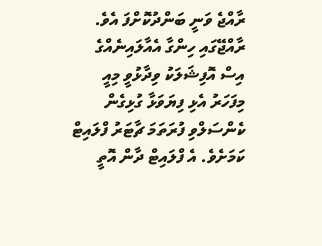ރާއްޖެ ވަނީ ބަންދުކޮށްފަ އެވެ.
ރާއްޖޭގައި ހިންގާ އެއާލައިނެއްގެ އިސް އޮފިޝަލަކު ވިދާޅުވީ މިއީ މިފަހަރު އެޅި ފިޔަވަޅާ ގުޅިގެން ކެންސަލްވި ފުރަތަމަ ޗާޓަރު ފްލައިޓް ކަމަށެވެ. އެ ފްލައިޓް ދާން އޮތީ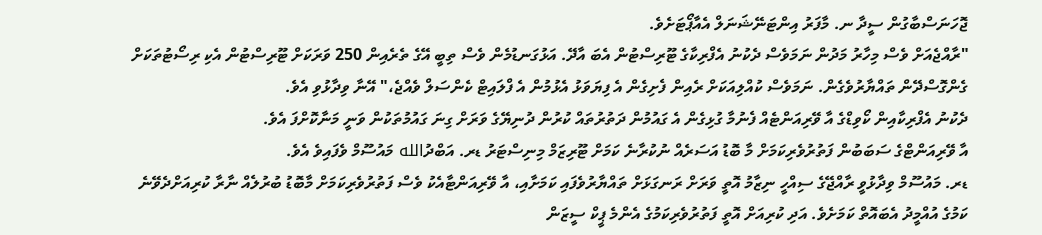ޖޮހަނަސްބާގުން ސީދާ ނ. މާފަރު އިންޓަނޭޝަނަލް އެއާޕޯޓަށެވެ.
"ރާއްޖެއަށް ވެސް މިހާރު މަދުން ނަމަވެސް ދެކުނު އެފްރިކާގެ ޓޫރިސްޓުން އެބަ އާދޭ. އަޅުގަނޑުމެން ވެސް ތިބީ އޭގެ ތެރެއިން 250 ވަރަކަށް ޓޫރިސްޓުން އެކި ރިސޯޓުތަކަށް ގެންގޮސްދޭން ތައްޔާރުވެގެން. ނަމަވެސް ކުއްލިއަކަށް ރެއިން ފެށިގެން އެ ފިޔަވަޅު އެޅުމުން އެ ފްލައިޓް ކެންސަލް ވެއްޖެ،" އޭނާ ވިދާޅުވި އެވެ.
ދެކުނު އެފްރިކާއިން ކޯވިޑްގެ އާ ވޭރިއަންޓެއް ފެނުމާ ގުޅިގެން އެ ގައުމުން ދަތުރުތައް ކުރުން ދުނިޔޭގެ ވަރަށް ގިނަ ގައުމުތަކުން ވަނީ މަނާކޮށްފަ އެވެ.
އާ ވޭރިއަންޓްގެ ސަބަބުން ފަތުރުވެރިކަމަށް މާ ބޮޑު އަސަރެއް ނުކުރާނެ ކަމަށް ޓޫރިޒަމް މިނިސްޓަރު ޑރ. އަބްދުالله މައުސޫމް ވެފައިވެ އެވެ.
ޑރ. މައުސޫމް ވިދާޅުވީ ރާއްޖޭގެ ސިއްހީ ނިޒާމު އޮތީ ވަރަށް ރަނގަޅަށް ތައްޔާރުވެފައި ކަމަށާއި، އާ ވޭރިއަންޓާއެކު ވެސް ފަތުރުވެރިކަމަށް މާބޮޑު ބުރުލެއް ނާރާ ކުރިއަށްދެވޭނެ ކަމުގެ އުއްމީދު އެބައޮތް ކަމަށެވެ. އަދި ކުރިއަށް އޮތީ ފަތުރުވެރިކަމުގެ އެންމެ ޕީކް ސީޒަން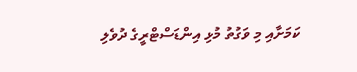ކަމަށާއި މި ވަގުތު މުޅި އިންޑަސްޓްރީގެ ދުވެލި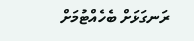ރަނގަޅަށް ބެހެއްޓުމަށް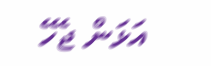އަޅަން ޖެހޭ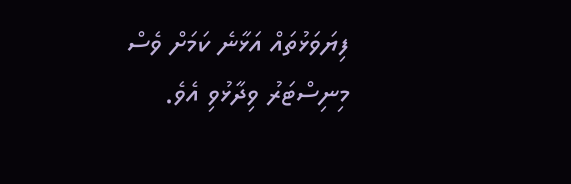ފިޔަވަޅުތައް އަޅާނެ ކަމަށް ވެސް މިނިސްޓަރު ވިދާޅުވި އެވެ.